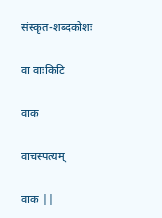संस्कृत-शब्दकोशः

वा वाःकिटि

वाक

वाचस्पत्यम्

वाक ||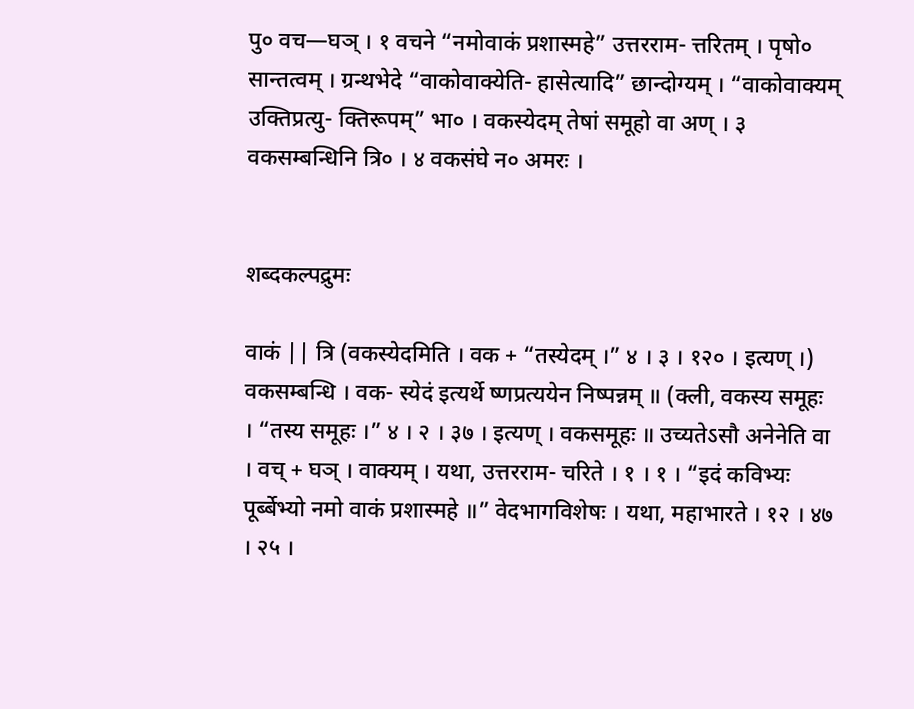पु० वच—घञ् । १ वचने “नमोवाकं प्रशास्महे” उत्तरराम- त्तरितम् । पृषो० सान्तत्वम् । ग्रन्थभेदे “वाकोवाक्येति- हासेत्यादि” छान्दोग्यम् । “वाकोवाक्यम् उक्तिप्रत्यु- क्तिरूपम्” भा० । वकस्येदम् तेषां समूहो वा अण् । ३ वकसम्बन्धिनि त्रि० । ४ वकसंघे न० अमरः ।


शब्दकल्पद्रुमः

वाकं || त्रि (वकस्येदमिति । वक + “तस्येदम् ।” ४ । ३ । १२० । इत्यण् ।)
वकसम्बन्धि । वक- स्येदं इत्यर्थे ष्णप्रत्ययेन निष्पन्नम् ॥ (क्ली, वकस्य समूहः । “तस्य समूहः ।” ४ । २ । ३७ । इत्यण् । वकसमूहः ॥ उच्यतेऽसौ अनेनेति वा । वच् + घञ् । वाक्यम् । यथा, उत्तरराम- चरिते । १ । १ । “इदं कविभ्यः पूर्ब्बेभ्यो नमो वाकं प्रशास्महे ॥” वेदभागविशेषः । यथा, महाभारते । १२ । ४७ । २५ ।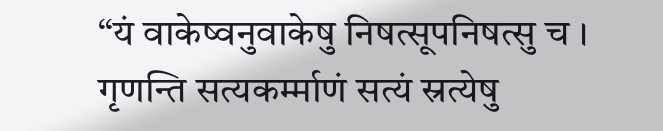“यं वाकेष्वनुवाकेषु निषत्सूपनिषत्सु च । गृणन्ति सत्यकर्म्माणं सत्यं स्रत्येषु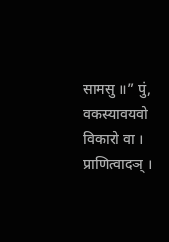सामसु ॥” पुं, वकस्यावयवो विकारो वा । प्राणित्वादञ् ।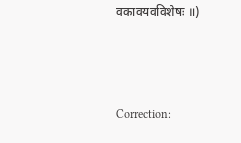वकावयवविशेषः ॥)



Correction: